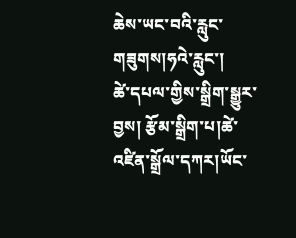ཆེས་ཡང་བའི་རླུང་གཟུགས།ཧའེ་རླུང་།
ཚེ་དཔལ་གྱིས་སྒྲིག་སྒྱུར་བྱས། རྩོམ་སྒྲིག་པ།ཚེ་འཛིན་སྒྲོལ་དཀར།ཡོང་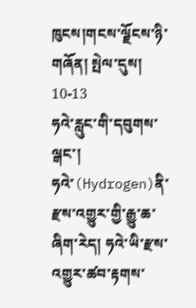ཁུངས།གངས་ལྗོངས་ཉི་གཞོན། སྤེལ་དུས། 10-13
ཧའེ་རླུང་གི་དབུགས་ལྒང་།
ཧའེ་(Hydrogen)ནི་རྫས་འགྱུར་གྱི་རྒྱུ་ཆ་ཞིག་རེད། ཧའེ་ཡི་རྫས་འགྱུར་ཚབ་རྟགས་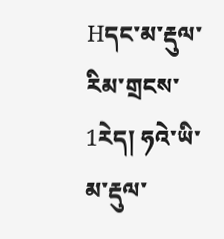Hདང་མ་རྡུལ་རིམ་གྲངས་1རེད། ཧའེ་ཡི་མ་རྡུལ་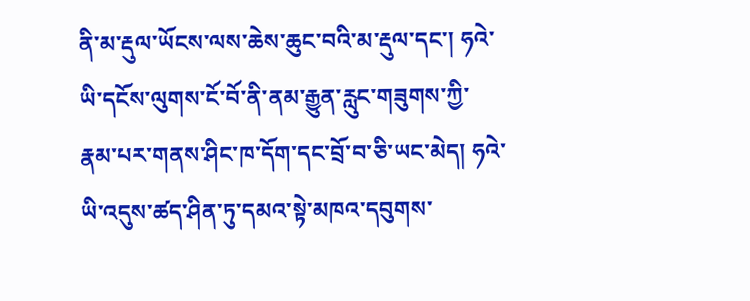ནི་མ་རྡུལ་ཡོངས་ལས་ཆེས་ཆུང་བའི་མ་རྡུལ་དང་། ཧའེ་ཡི་དངོས་ལུགས་ངོ་བོ་ནི་ནམ་རྒྱུན་རླུང་གཟུགས་ཀྱི་རྣམ་པར་གནས་ཤིང་ཁ་དོག་དང་བྲོ་བ་ཅི་ཡང་མེད། ཧའེ་ཡི་འདུས་ཚད་ཤིན་ཏུ་དམའ་སྟེ་མཁའ་དབུགས་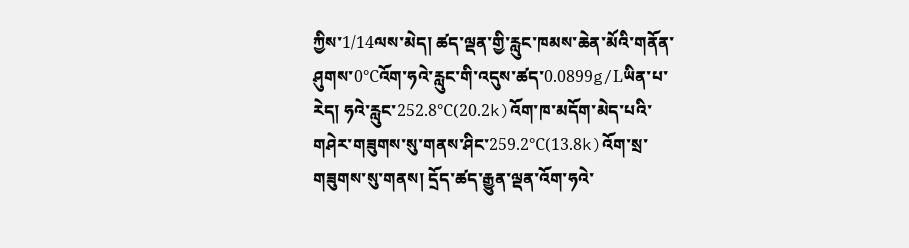ཀྱིས་1/14ལས་མེད། ཚད་ལྡན་གྱི་རླུང་ཁམས་ཆེན་མོའི་གནོན་ཤུགས་0℃འོག་ཧའེ་རླུང་གི་འདུས་ཚད་0.0899g/Lཡིན་པ་རེད། ཧའེ་རླུང་252.8℃(20.2k)འོག་ཁ་མདོག་མེད་པའི་གཤེར་གཟུགས་སུ་གནས་ཤིང་259.2℃(13.8k)འོག་སྲ་གཟུགས་སུ་གནས། དྲོད་ཚད་རྒྱུན་ལྡན་འོག་ཧའེ་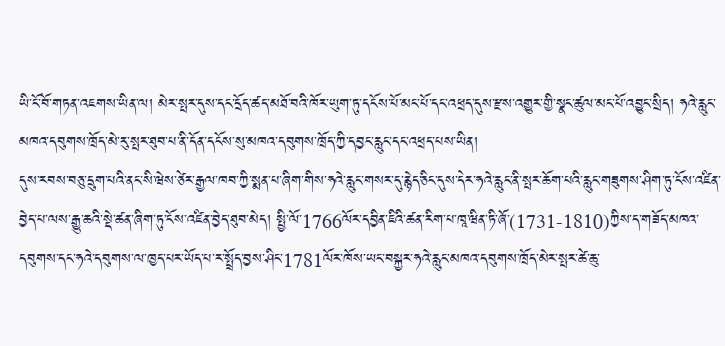ཡི་ངོ་བོ་གཏན་འཇགས་ཡིན་ལ། མེར་སྤར་དུས་དང་དྲོད་ཚད་མཐོ་བའི་ཁོར་ཡུག་ཏུ་དངོས་པོ་མང་པོ་དང་འཕྲད་དུས་རྫས་འགྱུར་གྱི་སྣང་ཚུལ་མང་པོ་འབྱུང་སྲིད། ཧའེ་རླུང་མཁའ་དབུགས་ཁྲོད་མེ་རུ་སྤར་ཐུབ་པ་ནི་དོན་དངོས་སུ་མཁའ་དབུགས་ཁྲོད་ཀྱི་དབྱང་རླུང་དང་འཕྲད་པས་ཡིན།
དུས་རབས་བཅུ་དྲུག་པའི་ནང་སི་ཝེས་ཙེར་རྒྱལ་ཁབ་ཀྱི་སྨན་པ་ཞིག་གིས་ཧའེ་རླུང་གསར་དུ་རྙེད་ཅིང་དུས་དེར་ཧའེ་རླུང་ནི་སྤར་ཆོག་པའི་རླུང་གཟུགས་ཤིག་ཏུ་ངོས་འཛིན་བྱེད་པ་ལས་རྒྱུ་ཆའི་སྡེ་ཚན་ཞིག་ཏུ་ངོས་འཛིན་བྱེད་ཐུབ་མེད། སྤྱི་ལོ་1766ལོར་དབྱིན་ཇིའི་ཚན་རིག་པ་ཁཱ་ཝིན་ཏི་ཞོ་(1731-1810)ཀྱིས་ད་གཟོད་མཁའ་དབུགས་དང་ཧའེ་དབུགས་ལ་ཁྱད་པར་ཡོད་པ་ར་སྤྲོད་བྱས་ཤིང་1781ལོར་ཁོས་ཡང་བསྐྱར་ཧའེ་རླུང་མཁའ་དབུགས་ཁྲོད་མེར་སྤར་ཚེ་ཆུ་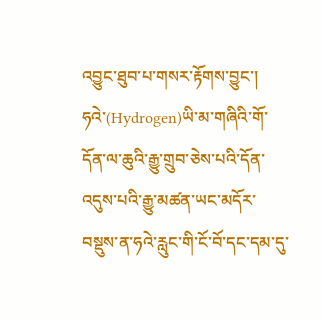འབྱུང་ཐུབ་པ་གསར་རྟོགས་བྱུང་། ཧའེ་(Hydrogen)ཡི་མ་གཞིའི་གོ་དོན་ལ་ཆུའི་རྒྱུ་གྲུབ་ཅེས་པའི་དོན་འདུས་པའི་རྒྱུ་མཚན་ཡང་མདོར་བསྡུས་ན་ཧའེ་རླུང་གི་ངོ་བོ་དང་དམ་དུ་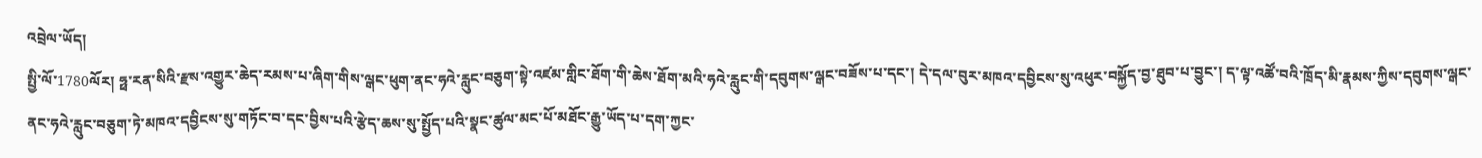འབྲེལ་ཡོད།
སྤྱི་ལོ་1780ལོར། ཧྥ་རན་སིའི་རྫས་འགྱུར་ཆེད་རམས་པ་ཞིག་གིས་ལྒང་ཕུག་ནང་ཧའེ་རླུང་བཅུག་སྟེ་འཛམ་གླིང་ཐོག་གི་ཆེས་ཐོག་མའི་ཧའེ་རླུང་གི་དབུགས་ལྒང་བཟོས་པ་དང་། དེ་དལ་བུར་མཁའ་དབྱིངས་སུ་འཕུར་བསྐྱོད་བྱ་ཐུབ་པ་བྱུང་། ད་ལྟ་འཚོ་བའི་ཁྲོད་མི་རྣམས་ཀྱིས་དབུགས་ལྒང་ནང་ཧའེ་རླུང་བཅུག་ཏེ་མཁའ་དབྱིངས་སུ་གཏོང་བ་དང་བྱིས་པའི་རྩེད་ཆས་སུ་སྤྱོད་པའི་སྣང་ཚུལ་མང་པོ་མཐོང་རྒྱུ་ཡོད་པ་དག་ཀྱང་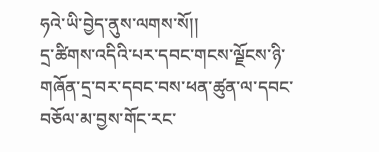ཧའེ་ཡི་བྱེད་ནུས་ལགས་སོ།།
དྲ་ཚིགས་འདིའི་པར་དབང་གངས་ལྗོངས་ཉི་གཞོན་དྲ་བར་དབང་བས་ཕན་ཚུན་ལ་དབང་བཅོལ་མ་བྱས་གོང་རང་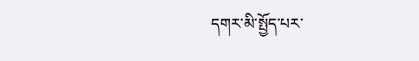དགར་མི་སྤྱོད་པར་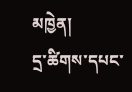མཁྱེན།
དྲ་ཚིགས་དཔང་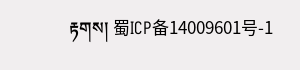རྟགས། 蜀ICP备14009601号-1